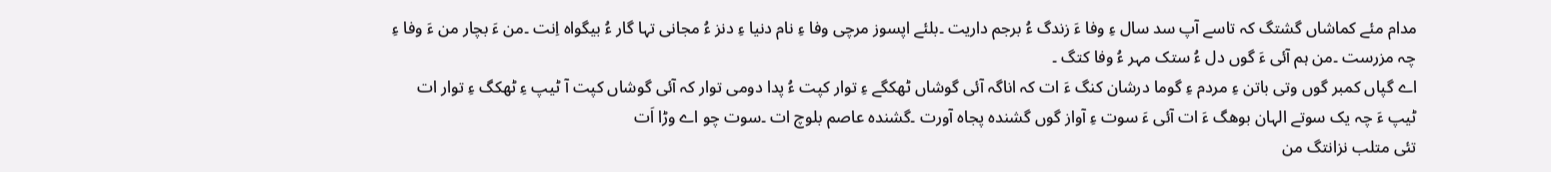مدام مئے کماشاں گشتگ کہ تاسے آپ سد سال ءِ وفا ءَ زندگ ءُ برجم داریت ۔بلئے اپسوز مرچی وفا ءِ نام دنیا ءِ دنز ءُ مجانی تہا گار ءُ بیگواہ اِنت ۔من ءَ بچار من ءَ وفا ءِ چہ مزرست ۔من ہم آئی ءَ گوں دل ءُ ستک مہر ءُ وفا کتگ ۔
اے گپاں کمبر گوں وتی باتن ءِ مردم ءِ گوما درشان کنگ ءَ ات کہ اناگہ آئی گوشاں ٹھکگے ءِ توار کپت ءُ پدا دومی توار کہ آئی گوشاں کپت آ ٹیپ ءِ ٹھکگ ءِ توار ات ٹیپ ءَ چہ یک سوتے الہان بوھگ ءَ ات آئی ءَ سوت ءِ آواز گوں گشندہ پجاہ آورت ۔گشندہ عاصم بلوچ ات ۔سوت چو اے وڑا اَت
تئی متلب نزانتگ من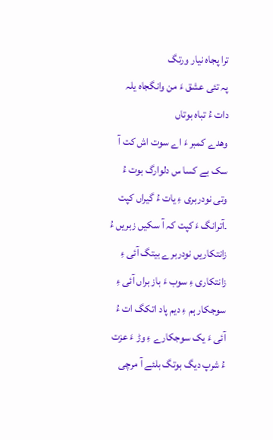ترا پجاہ نیار ورتگ
پہ تئی عشق ءَ من وانگجاہ یلہ
دات ءُ تباہ بوتاں
وھدے کمبر ءَ اے سوت اش کت آ سک بے کسا س دلوارگ بوت ءُ وتی نودربری ءِ یات ءُ گیراں کپت ۔آترانگ ءَ کپت کہ آ سکیں زبریں ءُ زانتکاریں نودربرے بیتگ آئی ءِ زانتکاری ءِ سوب ءَ باز براں آئی ءِ سوجکار ہم ءِ دیم پاد اتکگ ات ءُ آئی ءَ یک سوجکارے ءِ وڑ ءَ عزت ءُ شرپ دیگ بوتگ بلئے آ مرچی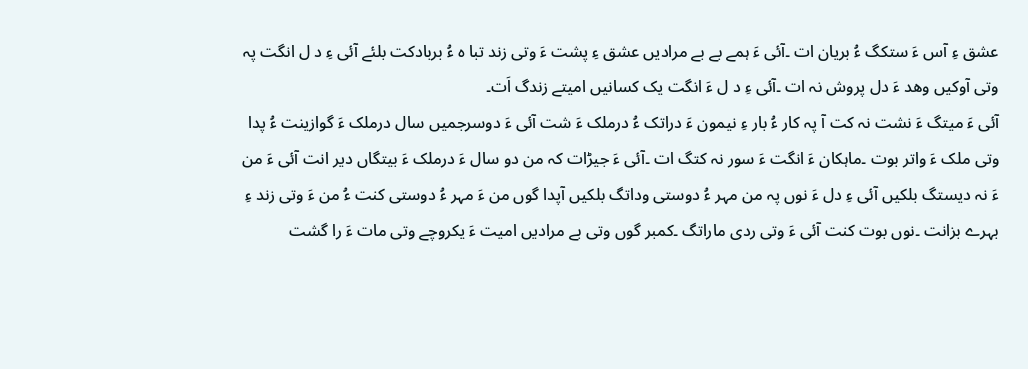عشق ءِ آس ءَ ستکگ ءُ بریان ات ۔آئی ءَ ہمے بے بے مرادیں عشق ءِ پشت ءَ وتی زند تبا ہ ءُ بربادکت بلئے آئی ءِ د ل انگت پہ وتی آوکیں وھد ءَ دل پروش نہ ات ۔آئی ءِ د ل ءَ انگت یک کسانیں امیتے زندگ اَت۔
آئی ءَ میتگ ءَ نشت نہ کت آ پہ کار ءُ بار ءِ نیمون ءَ دراتک ءُ درملک ءَ شت آئی ءَ دوسرجمیں سال درملک ءَ گوازینت ءُ پدا وتی ملک ءَ واتر بوت ۔ماہکان ءَ انگت ءَ سور نہ کتگ ات ۔آئی ءَ جیڑات کہ من دو سال ءَ درملک ءَ بیتگاں دیر انت آئی ءَ من ءَ نہ دیستگ بلکیں آئی ءِ دل ءَ نوں پہ من مہر ءُ دوستی وداتگ بلکیں آپدا گوں من ءَ مہر ءُ دوستی کنت ءُ من ءَ وتی زند ءِ بہرے بزانت ۔نوں بوت کنت آئی ءَ وتی ردی ماراتگ ۔کمبر گوں وتی بے مرادیں امیت ءَ یکروچے وتی مات ءَ را گشت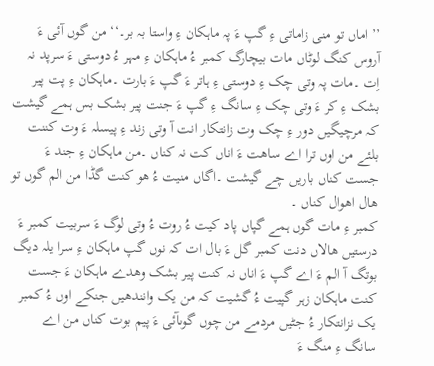’’ اماں تو منی زاماتی ءِ گپ ءَ پہ ماہکان ءِ واستا بہ بر۔‘‘ من گوں آئی ءَ آروس کنگ لوٹاں مات بیچارگ کمبر ءُ ماہکان ءِ مہر ءُ دوستی ءَ سرپد نہ اِت ۔مات پہ وتی چک ءِ دوستی ءِ ہاتر ءَ گپ ءَ بارت ۔ماہکان ءِ پت پیر بشک ءِ کر ءَ وتی چک ءِ سانگ ءِ گپ ءَ جنت پیر بشک بس ہمے گیشت کہ مرچیگیں دور ءِ چک وت زانتکار انت آ وتی زند ءِ پیسلہ ءَ وت کننت بلئے من اوں ترا اے ساھت ءَ اناں کت نہ کناں ۔من ماہکان ءِ جند ءَ جست کناں باریں چے گیشت ۔اگاں منیت ءُ ھو کنت گڈا من الم گوں تو ھال اھوال کناں ۔
کمبر ءِ مات گوں ہمے گپاں پاد کیت ءُ روت ءُ وتی لوگ ءَ سربیت کمبر ءَ درستیں ھالاں دنت کمبر گل ءَ بال ات کہ نوں گپ ماہکان ءِ سرا یلہ دیگ بوتگ آ الم ءَ اے گپ ءَ اناں نہ کنت پیر بشک وھدے ماہکان ءَ جست کنت ماہکان زہر گپیت ءُ گشیت کہ من یک وانندھیں جنکے اوں ءُ کمبر یک نزانتکار ءُ جٹیں مردمے من چوں گوںآئی ءَ پیم بوت کناں من اے سانگ ءِ منگ ءَ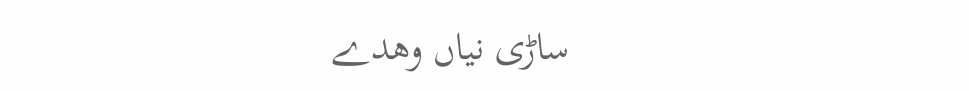ساڑی نیاں وھدے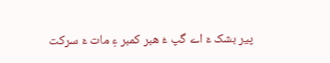پیر بشک ءَ اے گپ ءُ ھبر کمبر ءِ مات ءَ سرکت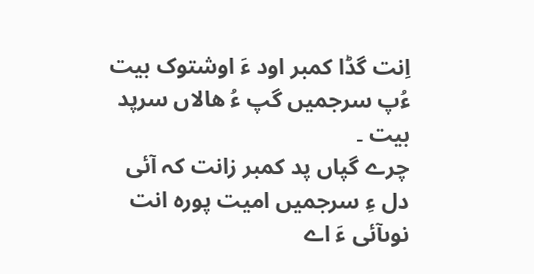اِنت گڈا کمبر اود ءَ اوشتوک بیت ءُپ سرجمیں گپ ءُ ھالاں سرپد بیت ۔
چرے گپاں پد کمبر زانت کہ آئی دل ءِ سرجمیں امیت پورہ انت نوںآئی ءَ اے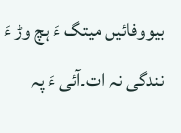بیووفائیں میتگ ءَ ہچ وڑ ءَ نندگی نہ ات۔آئی ءَ پہ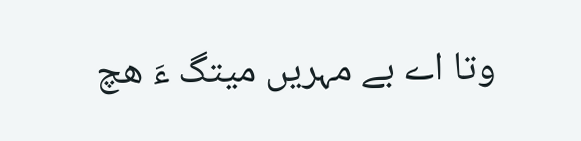وتا اے بے مہریں میتگ ءَ ھچ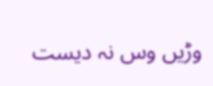وڑیں وس نہ دیست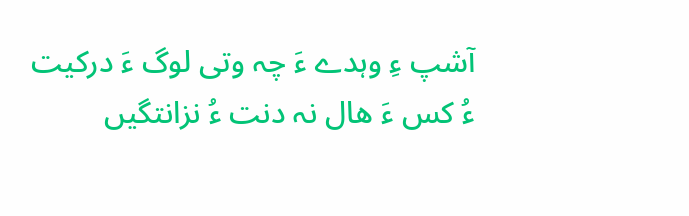آشپ ءِ وہدے ءَ چہ وتی لوگ ءَ درکیت ءُ کس ءَ ھال نہ دنت ءُ نزانتگیں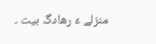منزلے ءَ رھادگ بیت ۔